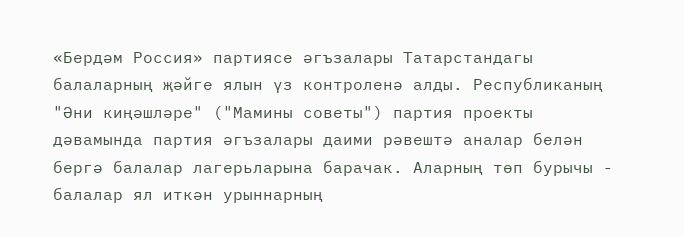«Бердәм Россия» партиясе әгъзалары Татарстандагы балаларның җәйге ялын үз контроленә алды. Республиканың "Әни киңәшләре" ("Мамины советы") партия проекты дәвамында партия әгъзалары даими рәвештә аналар белән бергә балалар лагерьларына барачак. Аларның төп бурычы - балалар ял иткән урыннарның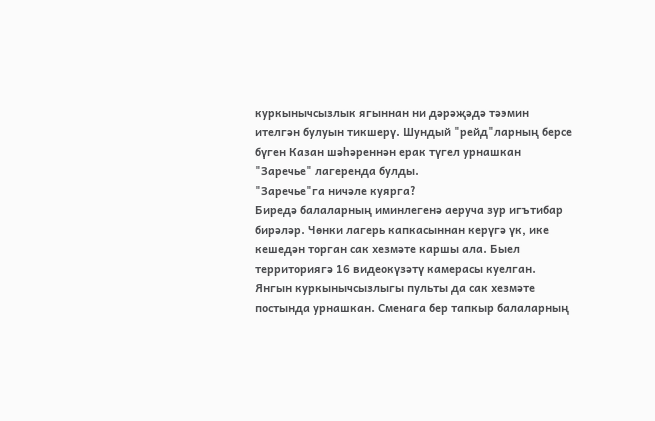куркынычсызлык ягыннан ни дәрәҗәдә тәэмин ителгән булуын тикшерү. Шундый "рейд"ларның берсе бүген Казан шәһәреннән ерак түгел урнашкан "Заречье" лагеренда булды.
"Заречье"га ничәле куярга?
Биредә балаларның иминлегенә аеруча зур игътибар бирәләр. Чөнки лагерь капкасыннан керүгә үк, ике кешедән торган сак хезмәте каршы ала. Быел территориягә 16 видеокүзәтү камерасы куелган. Янгын куркынычсызлыгы пульты да сак хезмәте постында урнашкан. Сменага бер тапкыр балаларның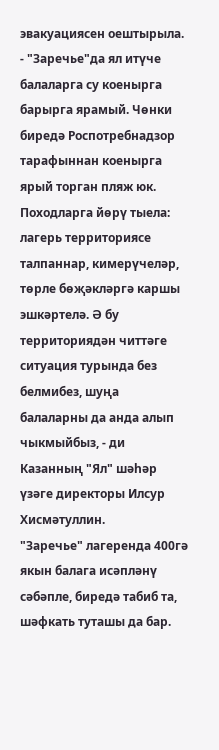эвакуациясен оештырыла.
- "Заречье"да ял итүче балаларга су коенырга барырга ярамый. Чөнки биредә Роспотребнадзор тарафыннан коенырга ярый торган пляж юк. Походларга йөрү тыела: лагерь территориясе талпаннар, кимерүчеләр, төрле бөҗәкләргә каршы эшкәртелә. Ә бу территориядән читтәге ситуация турында без белмибез, шуңа балаларны да анда алып чыкмыйбыз, - ди Казанның "Ял" шәһәр үзәге директоры Илсур Хисмәтуллин.
"Заречье" лагеренда 400гә якын балага исәпләнү сәбәпле, биредә табиб та, шәфкать туташы да бар.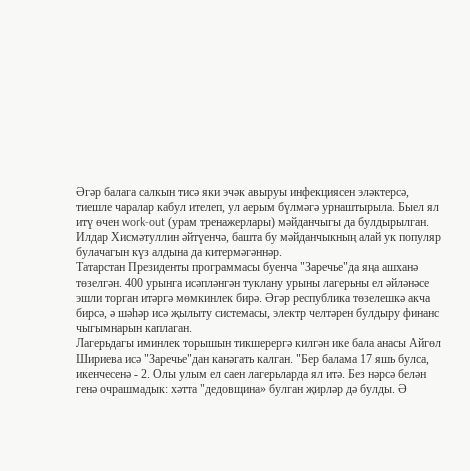Әгәр балага салкын тисә яки эчәк авыруы инфекциясен эләктерсә, тиешле чаралар кабул ителеп, ул аерым бүлмәгә урнаштырыла. Быел ял итү өчен work-out (урам тренажерлары) мәйданчыгы да булдырылган. Илдар Хисмәтуллин әйтүенчә, башта бу мәйданчыкның алай ук популяр булачагын күз алдына да китермәгәннәр.
Татарстан Президенты программасы буенча "Заречье"да яңа ашханә төзелгән. 400 урынга исәпләнгән туклану урыны лагерьны ел әйләнәсе эшли торган итәргә мөмкинлек бирә. Әгәр республика төзелешкә акча бирсә, ә шәһәр исә җылыту системасы, электр челтәрен булдыру финанс чыгымнарын каплаган.
Лагерьдагы иминлек торышын тикшерергә килгән ике бала анасы Айгөл Шириева исә "Заречье"дан канәгать калган. "Бер балама 17 яшь булса, икенчесенә - 2. Олы улым ел саен лагерьларда ял итә. Без нәрсә белән генә очрашмадык: хәтта "дедовщина» булган җирләр дә булды. Ә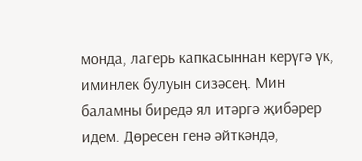монда, лагерь капкасыннан керүгә үк, иминлек булуын сизәсең. Мин баламны биредә ял итәргә җибәрер идем. Дөресен генә әйткәндә,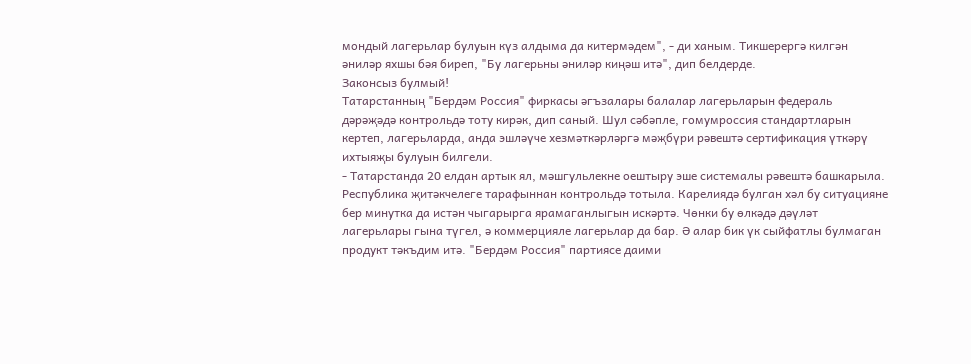мондый лагерьлар булуын күз алдыма да китермәдем", - ди ханым. Тикшерергә килгән әниләр яхшы бәя биреп, "Бу лагерьны әниләр киңәш итә", дип белдерде.
Законсыз булмый!
Татарстанның "Бердәм Россия" фиркасы әгъзалары балалар лагерьларын федераль дәрәҗәдә контрольдә тоту кирәк, дип саный. Шул сәбәпле, гомумроссия стандартларын кертеп, лагерьларда, анда эшләүче хезмәткәрләргә мәҗбүри рәвештә сертификация үткәрү ихтыяҗы булуын билгели.
- Татарстанда 20 елдан артык ял, мәшгульлекне оештыру эше системалы рәвештә башкарыла. Республика җитәкчелеге тарафыннан контрольдә тотыла. Карелиядә булган хәл бу ситуацияне бер минутка да истән чыгарырга ярамаганлыгын искәртә. Чөнки бу өлкәдә дәүләт лагерьлары гына түгел, ә коммерцияле лагерьлар да бар. Ә алар бик үк сыйфатлы булмаган продукт тәкъдим итә. "Бердәм Россия" партиясе даими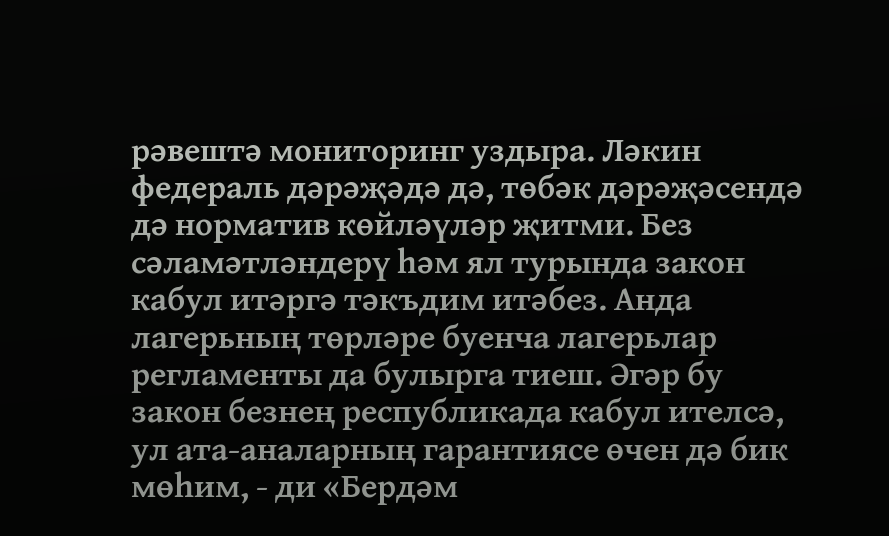рәвештә мониторинг уздыра. Ләкин федераль дәрәҗәдә дә, төбәк дәрәҗәсендә дә норматив көйләүләр җитми. Без сәламәтләндерү һәм ял турында закон кабул итәргә тәкъдим итәбез. Анда лагерьның төрләре буенча лагерьлар регламенты да булырга тиеш. Әгәр бу закон безнең республикада кабул ителсә, ул ата-аналарның гарантиясе өчен дә бик мөһим, - ди «Бердәм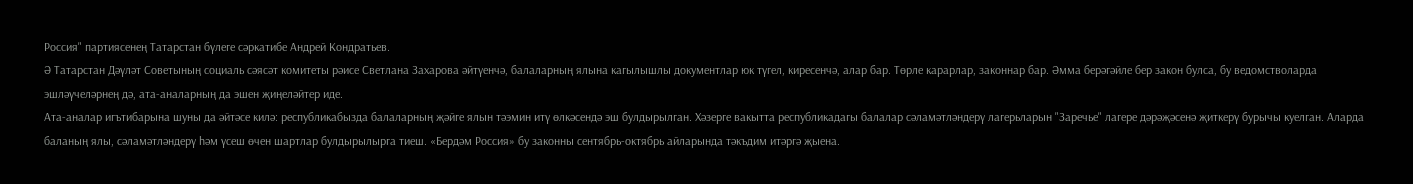Россия" партиясенең Татарстан бүлеге сәркатибе Андрей Кондратьев.
Ә Татарстан Дәүләт Советының социаль сәясәт комитеты рәисе Светлана Захарова әйтүенчә, балаларның ялына кагылышлы документлар юк түгел, киресенчә, алар бар. Төрле карарлар, законнар бар. Әмма берәгәйле бер закон булса, бу ведомстволарда эшләүчеләрнең дә, ата-аналарның да эшен җиңеләйтер иде.
Ата-аналар игътибарына шуны да әйтәсе килә: республикабызда балаларның җәйге ялын тәэмин итү өлкәсендә эш булдырылган. Хәзерге вакытта республикадагы балалар сәламәтләндерү лагерьларын "Заречье" лагере дәрәҗәсенә җиткерү бурычы куелган. Аларда баланың ялы, сәламәтләндерү һәм үсеш өчен шартлар булдырылырга тиеш. «Бердәм Россия» бу законны сентябрь-октябрь айларында тәкъдим итәргә җыена.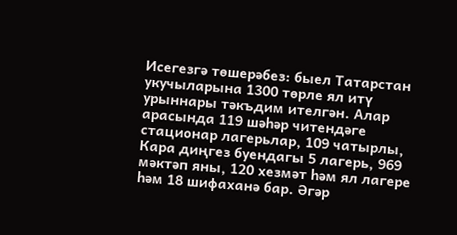Исегезгә төшерәбез: быел Татарстан укучыларына 1300 төрле ял итү урыннары тәкъдим ителгән. Алар арасында 119 шәһәр читендәге стационар лагерьлар, 109 чатырлы, Кара диңгез буендагы 5 лагерь, 969 мәктәп яны, 120 хезмәт һәм ял лагере һәм 18 шифаханә бар. Әгәр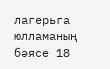лагерьга юлламаның бәясе 18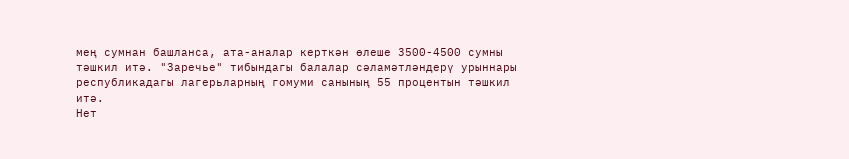мең сумнан башланса, ата-аналар керткән өлеше 3500-4500 сумны тәшкил итә. "Заречье" тибындагы балалар сәламәтләндерү урыннары республикадагы лагерьларның гомуми санының 55 процентын тәшкил итә.
Нет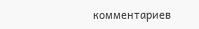комментариев